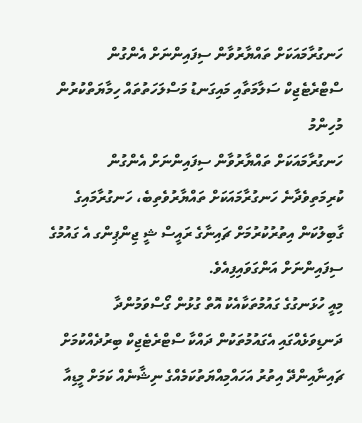ހަނގުރާމައަކަށް ތައްޔާރުވާން ސިފައިންނަށް އެންގުން
ސްޓްރެޓެޖިކް ސަލާމަތާއި މައިގަނޑު މަސްލަހަތުތައް ހިމާޔަތްކުރުން މުހިންމު
ހަނގުރާމައަކަށް ތައްޔާރުވާން ސިފައިންނަށް އެންގުން
ކުރިމަތިވެދާނެ ހަނގުރާމައަކަށް ތައްޔާރުވެތިބެ، ހަނގުރާމައިގެ ގާބިލުކަން އިތުރުކުރުމަށް ޗައިނާގެ ރައީސް ޝީ ޖިންޕިންގ އެ ގައުމުގެ ސިފައިންނަށް އަންގަވައިފިއެވެ.
މިއީ ހުޅަނގުގެ ގައުމުތަކާއެކު އޮތް ގުޅުން ގޯސްވަމުންދާ ދަނޑިވަޅެއްގައި އެގައުމުތަކުން ދައްކާ ސްޓްރެޓެޖިކް ބިރުދެއްކުމަށް ޗައިނާއިންދޭ އިތުރު އަހައްމިއްޔަތުކަމެއްގެ ނިޝާނެއް ކަމަށް މީޑިއާ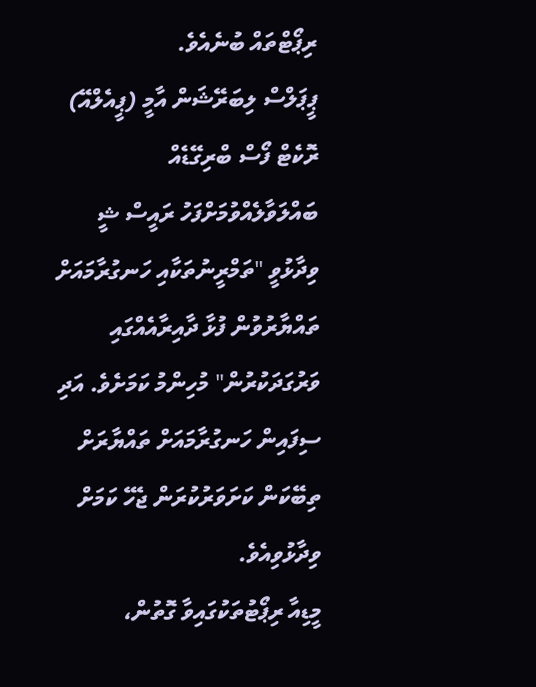ރިޕޯޓްތައް ބުނެއެވެ.
ޕީޕަލްސް ލިބަރޭޝަން އާމީ (ޕީއެލްއޭ) ރޮކެޓް ފޯސް ބްރިގޭޑެއް ބައްލަވާލެއްވުމަށްފަހު ރައީސް ޝީ ވިދާޅުވީ "ތަމްރީނުތަކާއި ހަނގުރާމައަށް ތައްޔާރުވުން ފުޅާ ދާއިރާއެއްގައި ވަރުގަދަކުރުން" މުހިންމު ކަމަށެވެ. އަދި ސިފައިން ހަނގުރާމައަށް ތައްޔާރަށް ތިބޭކަން ކަށަވަރުކުރަން ޖެހޭ ކަމަށް ވިދާޅުވިއެވެ.
މީޑިއާ ރިޕޯޓުތަކުގައިވާ ގޮތުން،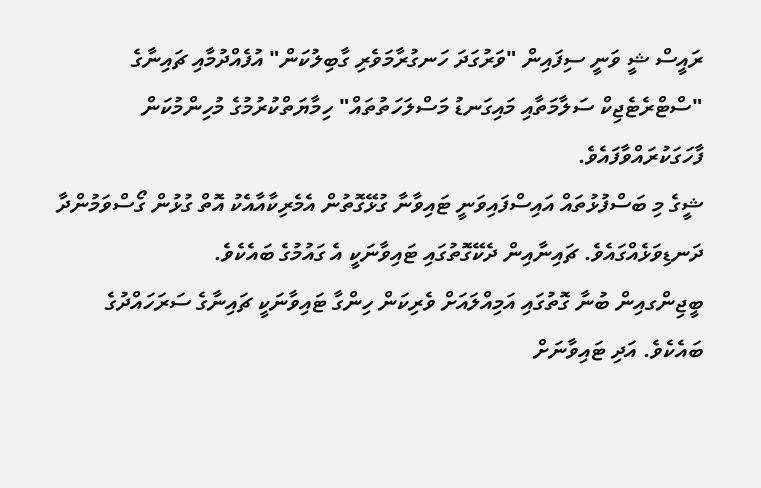ރައީސް ޝީ ވަނީ ސިފައިން "ވަރުގަދަ ހަނގުރާމަވެރި ގާބިލުކަން" އުފެއްދުމާއި ޗައިނާގެ "ސްޓްރެޓެޖިކް ސަލާމަތާއި މައިގަނޑު މަސްލަހަތުތައް" ހިމާޔަތްކުރުމުގެ މުހިންމުކަން ފާހަގަކުރައްވާފައެވެ.
ޝީގެ މި ބަސްފުޅުތައް އައިސްފައިވަނީ ޓައިވާނާ ގުޅޭގޮތުން އެމެރިކާއާއެކު އޮތް ގުޅުން ގޯސްވަމުންދާ ދަނޑިވަޅެއްގައެވެ. ޗައިނާއިން ދެކޭގޮތުގައި ޓައިވާނަކީ އެ ގައުމުގެ ބައެކެވެ.
ބީޖިންގއިން ބުނާ ގޮތުގައި އަމިއްލައަށް ވެރިކަން ހިންގާ ޓައިވާނަކީ ޗައިނާގެ ސަރަހައްދުގެ ބައެކެވެ. އަދި ޓައިވާނަށް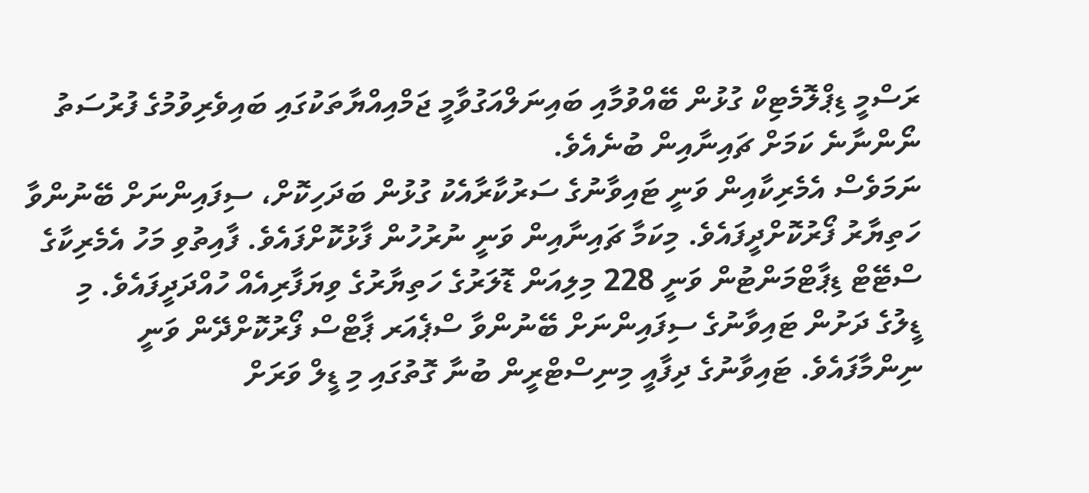ރަސްމީ ޑިޕްލޮމެޓިކް ގުޅުން ބޭއްވުމާއި ބައިނަލްއަގުވާމީ ޖަމްއިއްޔާތަކުގައި ބައިވެރިވުމުގެ ފުރުސަތު ނޯންނާނެ ކަމަށް ޗައިނާއިން ބުނެއެވެ.
ނަމަވެސް އެމެރިކާއިން ވަނީ ޓައިވާނުގެ ސަރުކާރާއެކު ގުޅުން ބަދަހިކޮށް، ސިފައިންނަށް ބޭނުންވާ ހަތިޔާރު ފޯރުކޮށްދީފައެވެ. މިކަމާ ޗައިނާއިން ވަނީ ނުރުހުން ފާޅުކޮށްފައެވެ. ފާއިތުވި މަހު އެމެރިކާގެ ސްޓޭޓް ޑިޕާޓްމަންޓުން ވަނީ 228 މިލިއަން ޑޮލަރުގެ ހަތިޔާރުގެ ވިޔަފާރިއެއް ހުއްދަދީފައެވެ. މި ޑީލުގެ ދަށުން ޓައިވާނުގެ ސިފައިންނަށް ބޭނުންވާ ސްޕެއަރ ޕާޓްސް ފޯރުކޮށްދޭން ވަނީ ނިންމާފައެވެ. ޓައިވާނުގެ ދިފާއީ މިނިސްޓްރީން ބުނާ ގޮތުގައި މި ޑީލް ވަރަށް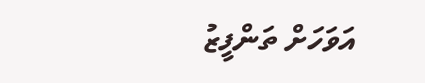އަވަހަށް ތަންފީޒު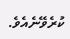ކުރެވޭނެއެވެ.